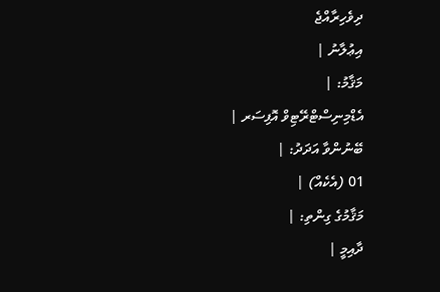ދިވެހިރާއްޖެ
އިޢުލާނު |
މަޤާމު: |
އެޑްމިނިސްޓްރޭޓިވް އޮފިސަރ |
ބޭނުންވާ އަދަދު: |
01 (އެކެއް) |
މަޤާމުގެ ގިންތި: |
ދާއިމީ |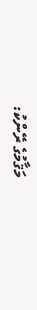މަޤާމުގެ ރޭންކު: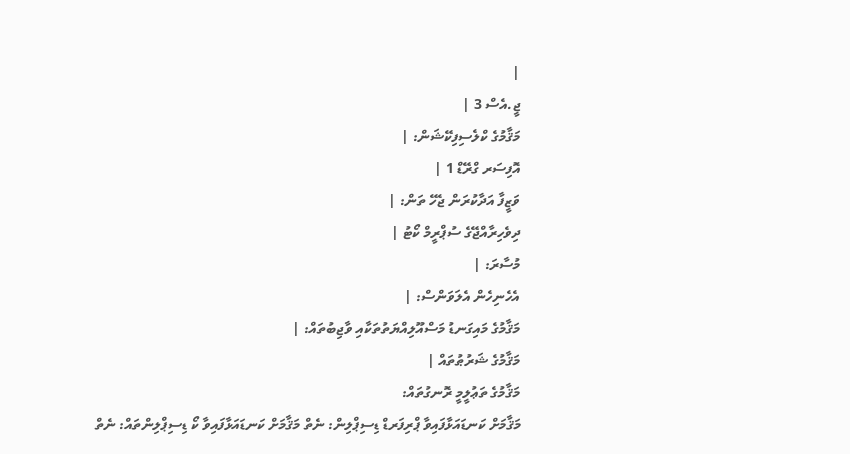|
ޖީ.އެސް 3 |
މަޤާމުގެ ކްލެސިފިކޭޝަން: |
އޮފިސަރ ގްރޭޑް 1 |
ވަޒީފާ އަދާކުރަން ޖެހޭ ތަން: |
ދިވެހިރާއްޖޭގެ ސުޕްރީމް ކޯޓު |
މުސާރަ: |
އެހެނިހެން އެލަވަންސް: |
މަޤާމުގެ މައިގަނޑު މަސްއޫލިއްޔަތުތަކާއި ވާޖިބުތައް: |
މަޤާމުގެ ޝަރުޠުތައް |
މަޤާމުގެ ތަޢުލީމީ ރޮނގުތައް:
މަޤާމަށް ކަނޑައަޅާފައިވާ ޕްރިފަރޑް ޑިސިޕްލިން: ނެތް މަޤާމަށް ކަނޑައަޅާފައިވާ ކޯ ޑިސިޕްލިންތައް: ނެތް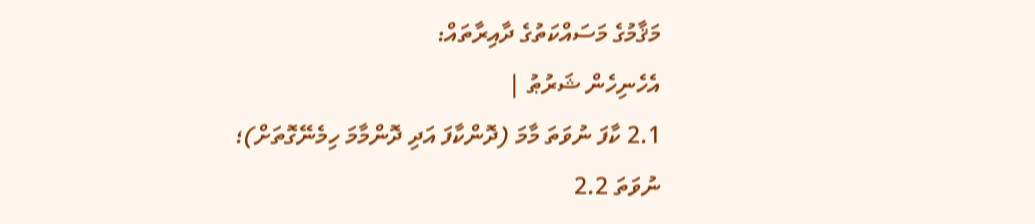މަޤާމުގެ މަސައްކަތުގެ ދާއިރާތައް:
އެހެނިހެން ޝަރުޠު |
2.1 ކާފަ ނުވަތަ މާމަ (ދޮންކާފަ އަދި ދޮންމާމަ ހިމެނޭގޮތަށް)؛ ނުވަތަ 2.2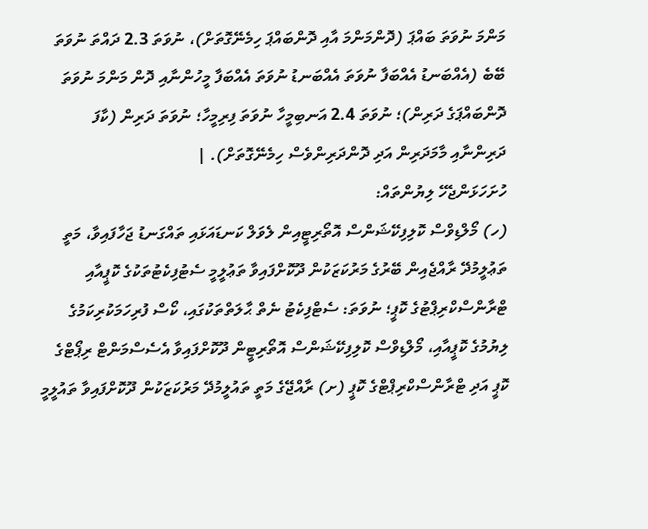މަންމަ ނުވަތަ ބައްޕަ (ދޮންމަންމަ އާއި ދޮންބައްޕަ ހިމެނޭގޮތަށް)، ނުވަތަ 2.3 ދައްތަ ނުވަތަ ބޭބެ (އެއްބަނޑު އެއްބަފާ ނުވަތަ އެއްބަނޑު ނުވަތަ އެއްބަފާ މީހުންނާއި ދޮން މަންމަ ނުވަތަ ދޮންބައްޕަގެ ދަރިން)؛ ނުވަތަ 2.4 އަނބިމީހާ ނުވަތަ ފިރިމީހާ؛ ނުވަތަ ދަރިން (ކާފަ ދަރިންނާއި މާމަދަރިން އަދި ދޮންދަރިންވެސް ހިމެނޭގޮތަށް). |
ހުށަހަޅަންޖެހޭ ލިޔުންތައް:
(ހ) މޯލްޑިވްސް ކޮލިފިކޭޝަންސް އޮތޯރިޓީއިން ލެވަލް ކަނޑައަޅައި ތައްގަނޑު ޖަހާފައިވާ، މަތީ ތަޢުލީމުދޭ ރާއްޖެއިން ބޭރުގެ މަރުކަޒަކުން ދޫކޮށްފައިވާ ތަޢުލީމީ ސެޓުފިކެޓުތަކުގެ ކޮޕީއާއި ޓްރާންސްކްރިޕްޓުގެ ކޮޕީ؛ ނުވަތަ: ސެޓްފިކެޓު ނެތް ޙާލަތްތަކުގައި، ކޯސް ފުރިހަމަކުރިކަމުގެ ލިޔުމުގެ ކޮޕީއާއި، މޯލްޑިވްސް ކޮލިފިކޭޝަންސް އޮތޯރިޓީން ދޫކޮށްފައިވާ އެސެސްމަންޓް ރިޕޯޓްގެ ކޮޕީ އަދި ޓްރާންސްކްރިޕްޓްގެ ކޮޕީ (ށ) ރާއްޖޭގެ މަތީ ތައުލީމުދޭ މަރުކަޒަކުން ދޫކޮށްފައިވާ ތައުލީމީ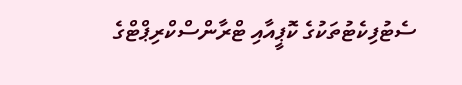ސެޓުފިކެޓުތަކުގެ ކޮޕީއާއި ޓްރާންސްކްރިޕްޓްގެ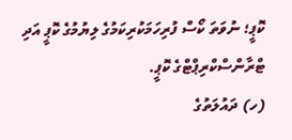ކޮޕީ؛ ނުވަތަ ކޯސް ފުރިހަމަކުރިކަމުގެ ލިޔުމުގެ ކޮޕީ އަދި ޓްރާންސްކްރިޕްޓްގެ ކޮޕީ.
(ހ) ދައުލަތުގެ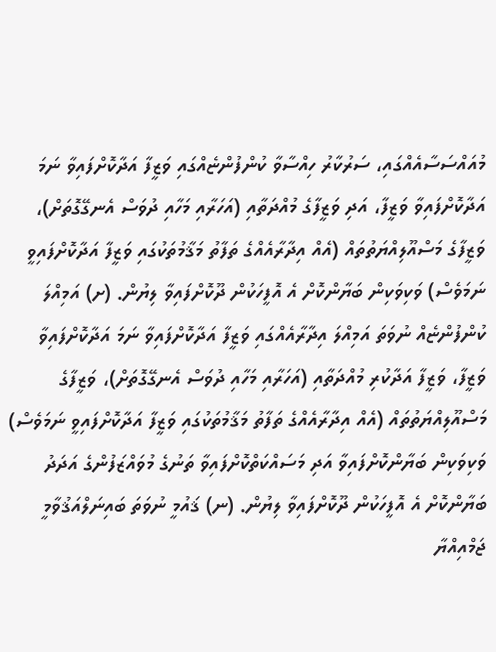މުއައްސަސާއެއްގައި، ސަރުކާރު ހިއްސާވާ ކުންފުންޏެއްގައި ވަޒީފާ އަދާކޮށްފައިވާ ނަމަ އަދާކޮށްފައިވާ ވަޒީފާ، އަދި ވަޒީފާގެ މުއްދަތާއި (އަހަރާއި މަހާއި ދުވަސް އެނގޭގޮތަށް)، ވަޒީފާގެ މަސްއޫލިއްޔަތުތައް (އެއް އިދާރާއެއްގެ ތަފާތު މަޤާމުތަކުގައި ވަޒީފާ އަދާކޮށްފައިވީ ނަމަވެސް) ވަކިވަކިން ބަޔާންކޮށް އެ އޮފީހަކުން ދޫކޮށްފައިވާ ލިޔުން. (ށ) އަމިއްލަ ކުންފުންޏެއް ނުވަތަ އަމިއްލަ އިދާރާއެއްގައި ވަޒީފާ އަދާކޮށްފައިވާ ނަމަ އަދާކޮށްފައިވާ ވަޒީފާ، ވަޒީފާ އަދާކުރި މުއްދަތާއި (އަހަރާއި މަހާއި ދުވަސް އެނގޭގޮތަށް)، ވަޒީފާގެ މަސްއޫލިއްޔަތުތައް (އެއް އިދާރާއެއްގެ ތަފާތު މަޤާމުތަކުގައި ވަޒީފާ އަދާކޮށްފައިވީ ނަމަވެސް) ވަކިވަކިން ބަޔާންކޮށްފައިވާ އަދި މަސައްކަތްކޮށްފައިވާ ތަނުގެ މުވައްޒަފުންގެ އަދަދު ބަޔާންކޮށް އެ އޮފީހަކުން ދޫކޮށްފައިވާ ލިޔުން. (ނ) ޤައުމީ ނުވަތަ ބައިނަލްއަޤުވާމީ ޖަމްއިއްޔާ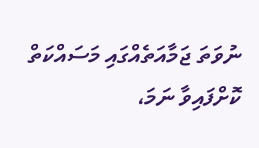ނުވަތަ ޖަމާއަތެއްގައި މަސައްކަތް ކޮށްފައިވާ ނަމަ،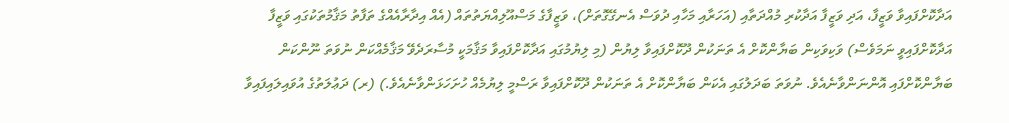އަދާކޮށްފައިވާ ވަޒީފާ، އަދި ވަޒީފާ އަދާކުރި މުއްދަތާއި (އަހަރާއި މަހާއި ދުވަސް އެނގޭގޮތަށް)، ވަޒީފާގެ މަސްއޫލިއްޔަތުތައް (އެއް އިދާރާއެއްގެ ތަފާތު މަޤާމުތަކުގައި ވަޒީފާ އަދާކޮށްފައިވީ ނަމަވެސް) ވަކިވަކިން ބަޔާންކޮށް އެ ތަނަކުން ދޫކޮށްފައިވާ ލިޔުން (މި ލިޔުމުގައި އަދާކޮށްފައިވާ މަޤާމަކީ މުސާރަދެވޭ މަޤާމެއްކަން ނުވަތަ ނޫންކަން ބަޔާންކޮށްފައި އޮންނަންވާނެއެވެ. ނުވަތަ ބަދަލުގައި އެކަން ބަޔާންކޮށް އެ ތަނަކުން ދޫކޮށްފައިވާ ރަސްމީ ލިޔުމެއް ހުށަހަޅަންވާނެއެވެ.) (ރ) ދަޢުލަތުގެ އުވައިލައިފައިވާ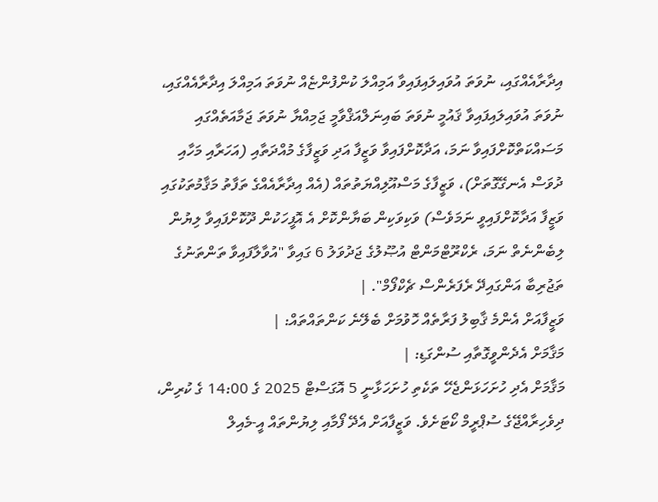އިދާރާއެއްގައި، ނުވަތަ އުވައިލައިފައިވާ އަމިއްލަ ކުންފުންޏެއް ނުވަތަ އަމިއްލަ އިދާރާއެއްގައި، ނުވަތަ އުވައިލައިފައިވާ ޤައުމީ ނުވަތަ ބައިނަލްއަޤްވާމީ ޖަމިއްޔާ ނުވަތަ ޖަމާއަތެއްގައި މަސައްކަތްކޮށްފައިވާ ނަމަ، އަދާކޮށްފައިވާ ވަޒީފާ އަދި ވަޒީފާގެ މުއްދަތާއި (އަހަރާއި މަހާއި ދުވަސް އެނގޭގޮތަށް)، ވަޒީފާގެ މަސްއޫލިއްޔަތުތައް (އެއް އިދާރާއެއްގެ ތަފާތު މަޤާމުތަކުގައި ވަޒީފާ އަދާކޮށްފައިވީ ނަމަވެސް) ވަކިވަކިން ބަޔާންކޮށް އެ އޮފީހަކުން ދޫކޮށްފައިވާ ލިޔުން ލިބެންނެތް ނަމަ، ރެކްރޫޓްމަންޓް އުޞޫލުގެ ޖަދުވަލު 6 ގައިވާ "އުވާލާފައިވާ ތަންތަނުގެ ތަޖުރިބާ އަންގައިދޭ ރެފަރެންސް ޗެކްފޯމް". |
ވަޒީފާއަށް އެންމެ ޤާބިލު ފަރާތެއް ހޮވުމަށް ބެލޭނެ ކަންތައްތައް: |
މަޤާމަށް އެދެންވީގޮތާއި ސުންގަޑި: |
މަޤާމަށް އެދި ހުށަހަޅަންޖެހޭ ތަކެތި ހުށަހަޅާނީ 5 އޮގަސްޓް 2025 ގެ 14:00 ގެ ކުރިން، ދިވެހިރާއްޖޭގެ ސުޕްރީމް ކޯޓަށެވެ. ވަޒީފާއަށް އެދޭ ފޯމާއި ލިޔުންތައް އީ-މެއިލް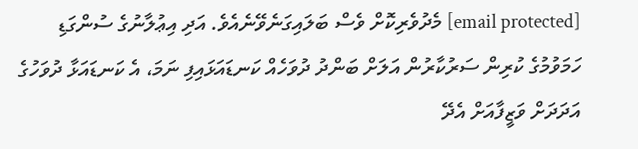[email protected] މެދުވެރިކޮށް ވެސް ބަލައިގަނެވޭނެއެވެ. އަދި އިޢުލާނުގެ ސުންގަޑި ހަމަވުމުގެ ކުރިން ސަރުކާރުން އަލަށް ބަންދު ދުވަހެއް ކަނޑައަޅައިފި ނަމަ، އެ ކަނޑައަޅާ ދުވަހުގެ އަދަދަށް ވަޒީފާއަށް އެދޭ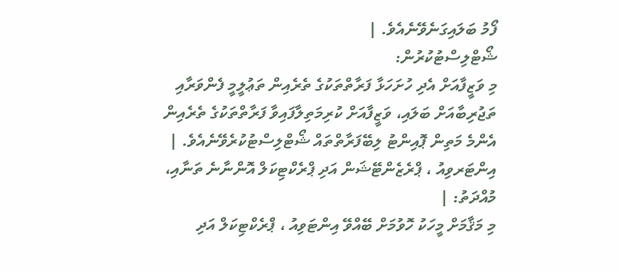ފޯމު ބަލައިގަނެވޭނެއެވެ. |
ޝޯޓްލިސްޓުކުރުން:
މި ވަޒީފާއަށް އެދި ހުށަހަޅާ ފަރާތްތަކުގެ ތެރެއިން ތަޢުލީމީ ފެންވަރާއި ތަޖުރިބާއަށް ބަލައި، ވަޒީފާއަށް ކުރިމަތިލާފައިވާ ފަރާތްތަކުގެ ތެރެއިން އެންމެ މަތިން ޕޮއިންޓު ލިބޭފަރާތްތައް ޝޯޓްލިސްޓުކުރެވޭނެއެވެ. |
އިންޓަރވިއު ، ޕްރެޒެންޓޭޝަން އަދި ޕްރެކްޓިކަލް އޮންނާނެ ތަނާއި، މުއްދަތު: |
މި މަޤާމަށް މީހަކު ހޮވުމަށް ބޭއްވޭ އިންޓަވިއު ، ޕްރެކްޓިކަލް އަދި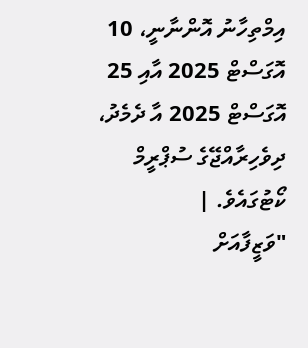އިމްތިހާނު އޮންނާނީ، 10 އޮގަސްޓް 2025 އާއި 25 އޮގަސްޓް 2025 އާ ދެމެދު، ދިވެހިރާއްޖޭގެ ސުޕްރީމް ކޯޓުގައެވެ. |
"ވަޒީފާއަށް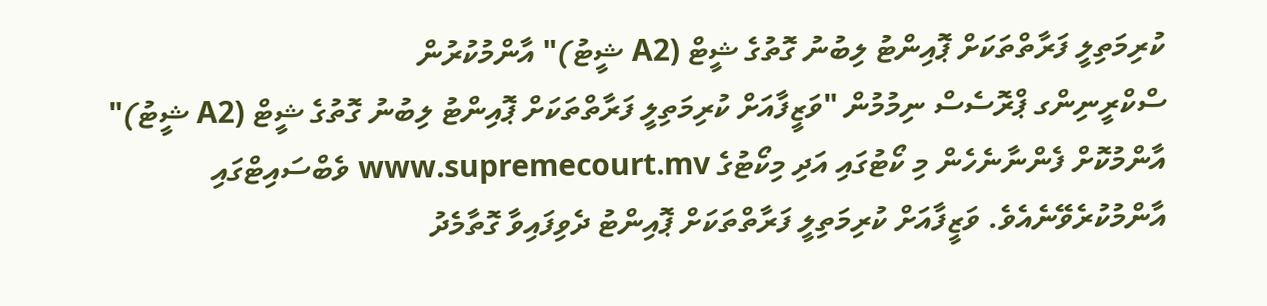ކުރިމަތިލީ ފަރާތްތަކަށް ޕޮއިންޓު ލިބުނު ގޮތުގެ ޝީޓް (A2 ޝީޓު)" އާންމުކުރުން
ސްކްރީނިންގ ޕްރޮސެސް ނިމުމުން "ވަޒީފާއަށް ކުރިމަތިލީ ފަރާތްތަކަށް ޕޮއިންޓު ލިބުނު ގޮތުގެ ޝީޓް (A2 ޝީޓު)" އާންމުކޮށް ފެންނާނެހެން މި ކޯޓުގައި އަދި މިކޯޓުގެ www.supremecourt.mv ވެބްސައިޓްގައި އާންމުކުރެވޭނެއެވެ. ވަޒީފާއަށް ކުރިމަތިލީ ފަރާތްތަކަށް ޕޮއިންޓު ދެވިފައިވާ ގޮތާމެދު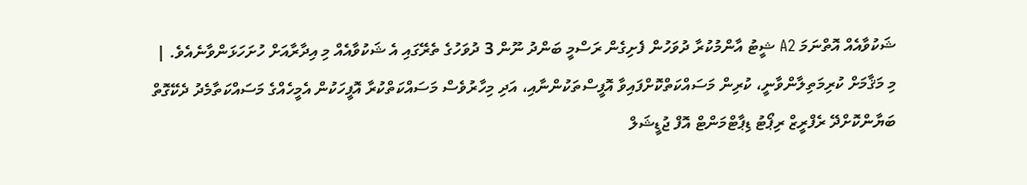ޝަކުވާއެއް އޮތްނަމަ A2 ޝީޓު އާންމުކުރާ ދުވަހުން ފެށިގެން ރަސްމީ ބަންދު ނޫން 3 ދުވަހުގެ ތެރޭގައި އެ ޝަކުވާއެއް މި އިދާރާއަށް ހުށަހަޅަންވާނެއެވެ. |
މި މަޤާމަށް ކުރިމަތިލާންވާނީ، ކުރިން މަސައްކަތްކޮށްފައިވާ އޮފީސްތަކުންނާއި، އަދި މިހާރުވެސް މަސައްކަތްކުރާ އޮފީހަކުން އެމީހެއްގެ މަސައްކަތާމެދު ދެކޭގޮތް ބަޔާންކޮށްދޭ ރެފްރީޒް ރިޕޯޓު ޑިޕާޓްމަންޓް އޮފް ޖުޑީޝަލް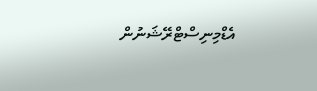އެޑްމިނިސްޓްރޭޝަނުން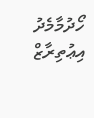ހޯދުމާމެދު އިޢުތިރާޒް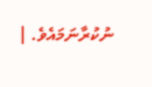ނުކުރާނަމައެވެ. |